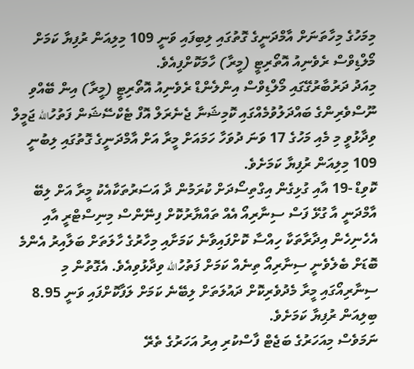މިމަހުގެ މިހާތަނަށް އާމްދަނީގެ ގޮތުގައި ލިބިފައި ވަނީ 109 މިލިއަން ރުފިޔާ ކަމަށް މޯލްޑިވްސް ރެވެނިއު އޮތޯރިޓީ (މީރާ) ހާމަކޮށްފިއެވެ.
މިއަދު ދަރުބާރުގޭގައި މޯލްޑިވްސް އިންލެންޑް ރެވެނިއު އޮތޯރިޓީ (މީރާ) އިން ބޭއްވި ނޫސްވެރިންގެ ބައްދަލުވުމެއްގައި ކޮމިޝަނާ ޖެނެރަލް އޮފް ޓެކްސޭޝަން ފަތުހުالله ޖަމީލް ވިދާޅުވީ މި މެއި މަހުގެ 17 ވަނަ ދުވަހާ ހަމައަށް މީރާ އަށް އާމްދަނީގެ ގޮތުގައި ލިބުނީ 109 މިލިއަން ރުފިޔާ ކަމަށެވެ.
ކޮވިޑް -19 އާއި ގުޅިގެން އިގްތިސޯދަށް ކުރަމުން ދާ އަސަރުތަކާއެކު މީރާ އަށް ލިބޭ އާމްދަނީ އާ ގުޅޭ ފަސް ސިނާރިއޯ އެއް ތައްޔާރުކޮށް ފިނޭންސް މިނިސްޓްރީ އާއި އެހެނިހެން އިދާރާތަކާ ހިއްސާ ކޮށްފައިވާނެ ކަމަށާއި މިހާރުގެ ހާލަތަށް ބަލާއިރު އެންމެ ބޮޑަށް ބެލެވެނީ ސިނާރިއޯ ތިނެއް ކަމަށް ފަތުހުالله ވިދާޅުވިއެވެ. އެގޮތުން މި ސިނާރިއޯގައި މީރާ މެދުވެރިކޮށް ދައުލަތަށް ލިބޭނެ ކަމަށް ލަފާކޮށްފައި ވަނީ 8.95 ބިލިއަން ރުފިޔާ ކަމަށެވެ.
ނަމަވެސް މިއަހަރުގެ ބަޖެޓް ފާސްކުރި އިރު އަހަރުގެ ތެރޭ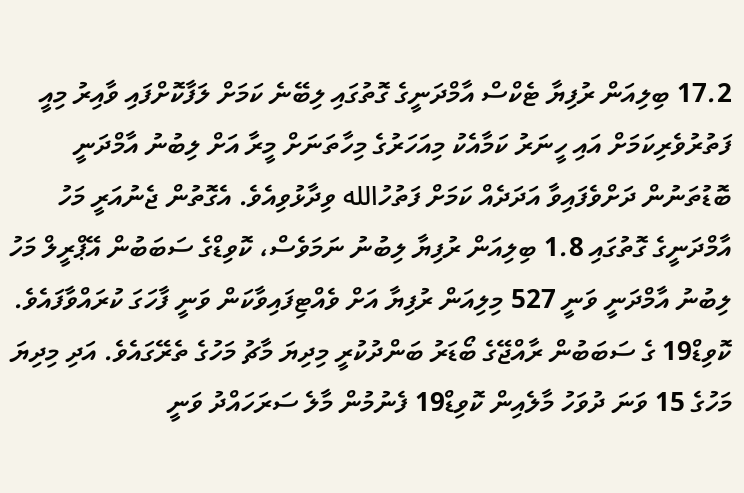17.2 ބިލިއަން ރުފިޔާ ޓެކްސް އާމްދަނީގެ ގޮތުގައި ލިބޭނެ ކަމަށް ލަފާކޮށްފައި ވާއިރު މިއީ ފަތުރުވެރިކަމަށް އައި ހީނަރު ކަމާއެކު މިއަހަރުގެ މިހާތަނަށް މީރާ އަށް ލިބުނު އާމްދަނީ ބޮޑުތަނުން ދަށްވެފައިވާ އަދަދެއް ކަމަށް ފަތުހުالله ވިދާޅުވިއެވެ. އެގޮތުން ޖެނުއަރީ މަހު އާމްދަނީގެ ގޮތުގައި 1.8 ބިލިއަން ރުފިޔާ ލިބުނު ނަމަވެސް، ކޮވިޑްގެ ސަބަބުން އޭޕްރީލް މަހު ލިބުނު އާމްދަނީ ވަނީ 527 މިލިއަން ރުފިޔާ އަށް ވެއްޓިފައިވާކަން ވަނީ ފާހަގަ ކުރައްވާފައެވެ.
ކޮވިޑް19 ގެ ސަބަބުން ރާއްޖޭގެ ބޯޑަރު ބަންދުކުރީ މިދިޔަ މާޗު މަހުގެ ތެރޭގައެވެ. އަދި މިދިޔަ މަހުގެ 15 ވަނަ ދުވަހު މާލެއިން ކޮވިޑް19 ފެނުމުން މާލެ ސަރަހައްދު ވަނީ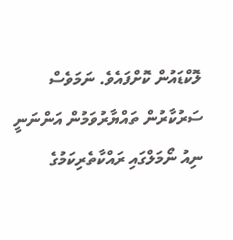ލޮކްޑައުން ކޮށްފައެވެ. ނަމަވެސް ސަރުކާރުން ތައްޔާރުވަމުން އަންނަނީ ނިއު ނޯމަލްގައި ރައްކާތެރިކަމުގެ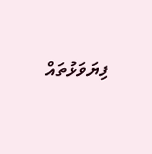ފިޔަވަޅުތައް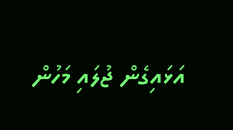އަޅައިގެން ޖުލައި މަހުން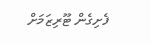ފެށިގެން ޓޫރިޒަމަށް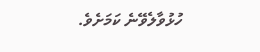ހުޅުވާލެވޭނެ ކަމަށެވެ.